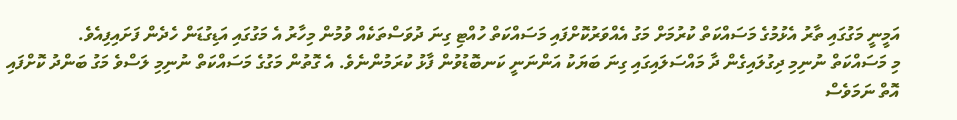އަމީނީ މަގުގައި ތާރު އެޅުމުގެ މަސައްކަތް ކުރުމަށް މަގު އެއްވަރުކޮށްފައި މަސައްކަތް ހުއްޓި ގިނަ ދުވަސްތަކެއް ވުމުން މިހާރު އެ މަގުގައި އަޑިގުޑަން ހެދެން ފަށައިފިއެވެ.
މި މަސައްކަތް ނުނިމި ދިގުލައިގެން ދާ މައްސަލައިގައި ގިނަ ބަޔަކު އަންނަނީ ކަނބޮޑުވުން ފާޅު ކުރަމުންނެވެ. އެ ގޮތުން މަގުގެ މަސައްކަތް ނުނިމި ލަސްވެ މަގު ބަންދު ކޮށްފައި އޮތް ނަމަވެސް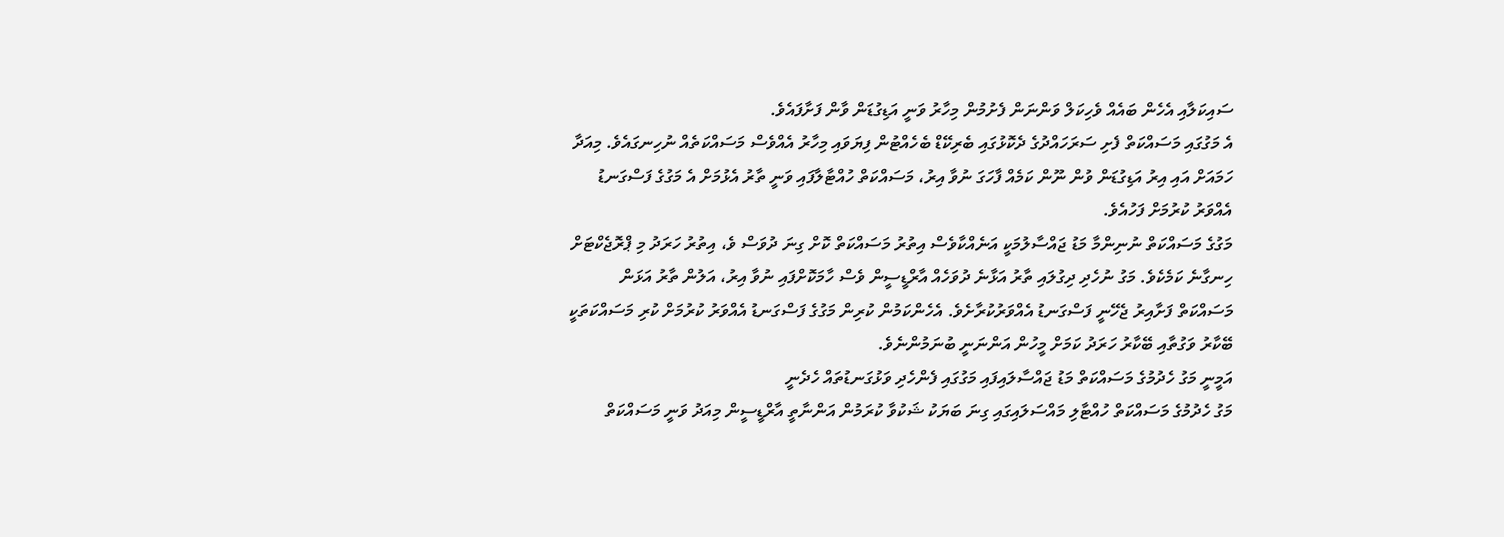ސައިކަލާއި އެހެން ބައެއް ވެހިކަލް ވަންނަން ފެށުމުން މިހާރު ވަނީ އަޑިގުޑަން ވާން ފަށާފައެވެ.
އެ މަގުގައި މަސައްކަތް ފެށި ސަރަހައްދުގެ ދެކޮޅުގައި ބެރިކޭޑް ބެހެއްޓުން ފިޔަވައި މިހާރު އެއްވެސް މަސައްކަތެއް ނުހިނގައެވެ. މިއަދާ ހަމައަށް އައި އިރު އަޑިގުޑަން ވުން ނޫން ކަމެއް ފާހަގަ ނުވާ އިރު، މަސައްކަތް ހުއްޓާލާފައި ވަނީ ތާރު އެޅުމަށް އެ މަގުގެ ފަސްގަނޑު އެއްވަރު ކުރުމަށް ފަހުއެވެ.
މަގުގެ މަސައްކަތް ނުނިންމާ މަޑު ޖައްސާލުމަކީ އަނެއްކާވެސް އިތުރު މަސައްކަތް ކޮށް ގިނަ ދުވަސް ވެ، އިތުރު ހަރަދު މި ޕްރޮޖެކްޓަށް ހިނގާނެ ކަމެކެވެ. މަގު ނުހެދި ދިގުލައި ތާރު އަޅާނެ ދުވަހެއް އާރްޑީސީން ވެސް ހާމަކޮށްފައި ނުވާ އިރު، އަލުން ތާރު އަޅަން މަސައްކަތް ފަށާއިރު ޖެހޭނީ ފަސްގަނޑު އެއްވަރުކުރާށެވެ. އެހެންކަމުން ކުރިން މަގުގެ ފަސްގަނޑު އެއްވަރު ކުރުމަށް ކުރި މަސައްކަތަކީ ބޭކާރު ވަގުތާއި ބޭކާރު ހަރަދު ކަމަށް މީހުން އަންނަނީ ބުނަމުންނެވެ.
އަމީނީ މަގު ހެދުމުގެ މަސައްކަތް މަޑު ޖައްސާލައިފައި މަގުގައި ފެންހެދި ވަޅުގަނޑުތައް ހެދެނީ
މަގު ހެދުމުގެ މަސައްކަތް ހުއްޓާލި މައްސަލައިގައި ގިނަ ބަޔަކު ޝަކުވާ ކުރަމުން އަންނާތީ އާރްޑީސީން މިއަދު ވަނީ މަސައްކަތް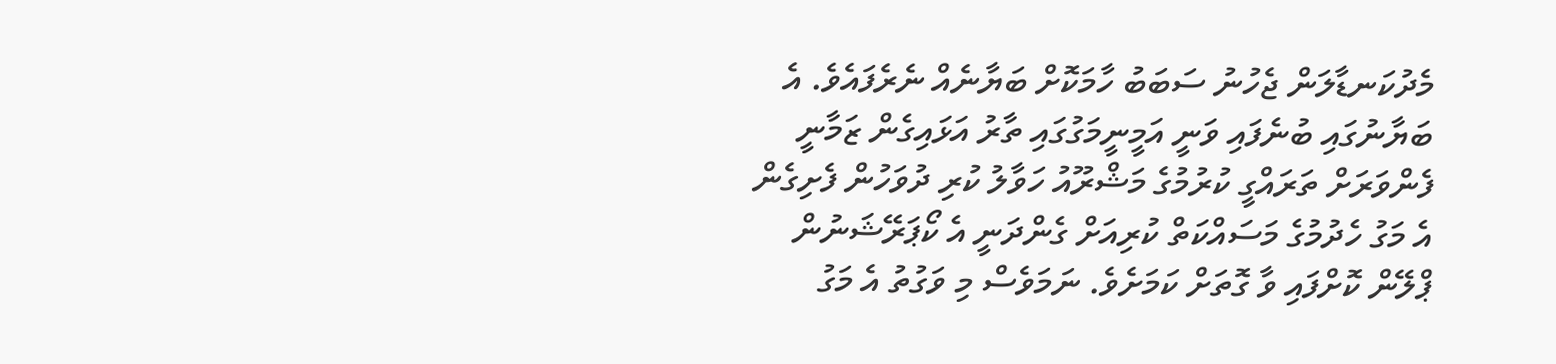މެދުކަނޑާލަން ޖެހުނު ސަބަބު ހާމަކޮށް ބަޔާނެއް ނެރެފައެވެ. އެ ބަޔާނުގައި ބުނެފައި ވަނީ އަމީނީމަގުގައި ތާރު އަޅައިގެން ޒަމާނީ ފެންވަރަށް ތަރައްގީ ކުރުމުގެ މަޝްރޫއު ހަވާލު ކުރި ދުވަހުން ފެށިގެން އެ މަގު ހެދުމުގެ މަސައްކަތް ކުރިއަށް ގެންދަނީ އެ ކޯޕަރޭޝަނުން ޕްލޭން ކޮށްފައި ވާ ގޮތަށް ކަމަށެވެ. ނަމަވެސް މި ވަގުތު އެ މަގު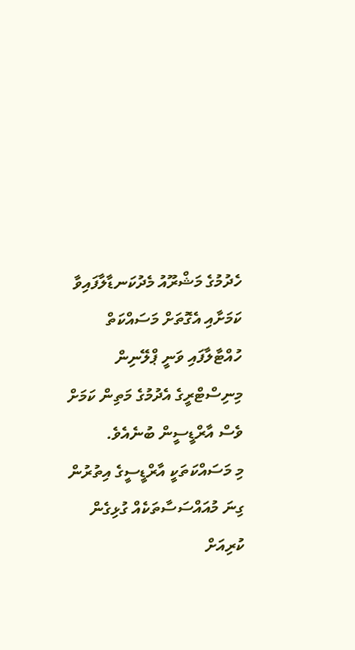ހެދުމުގެ މަޝްރޫއު މެދުކަނޑާލާފައިވާ ކަމަށާއި އެގޮތަށް މަސައްކަތް ހުއްޓާލާފައި ވަނީ ޕްލޭނިން މިނިސްޓްރީގެ އެދުމުގެ މަތިން ކަމަށް ވެސް އާރްޑީސީން ބުނެއެވެ.
މި މަސައްކަތަކީ އާރްޑީސީގެ އިތުރުން ގިނަ މުއައްސަސާތަކެއް ގުޅިގެން ކުރިއަށް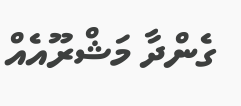ގެންދާ މަޝްރޫއެއް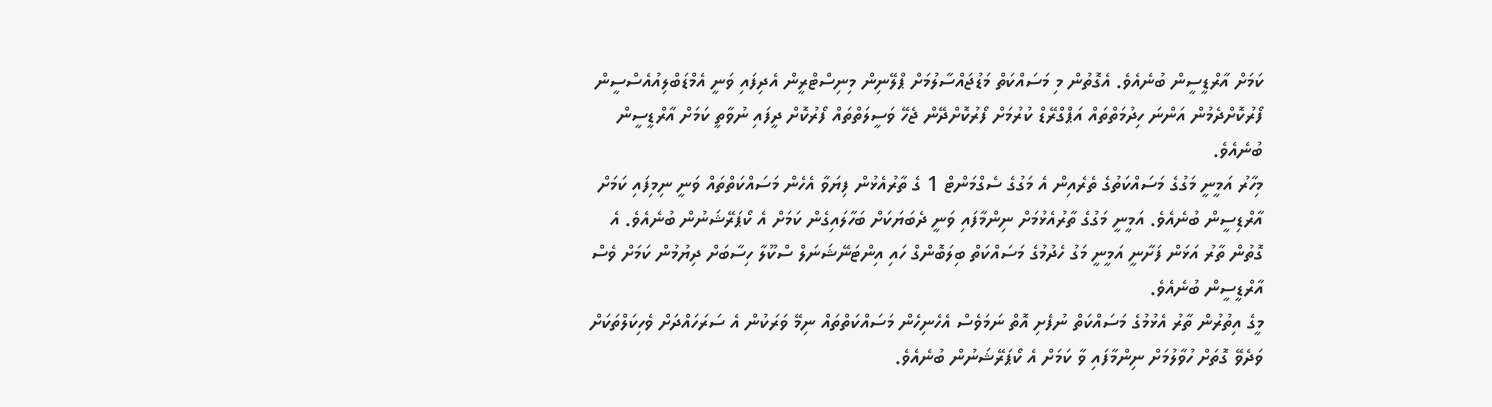ކަމަށް އާރްޑީސީން ބުނެއެވެ. އެގޮތުން މި މަސައްކަތް މަޑުޖައްސާލުމަށް ޕްލޭނިން މިނިސްޓްރީން އެދިފައި ވަނީ އެމްޑަބްލިއުއެސްސީން ފޯރުކޮށްދެމުން އަންނަ ހިދުމަތްތައް އަޕްގްރޭޑް ކުރުމަށް ފޯރުކޮށްދޭން ޖެހޭ ވަސީލަތްތައް ފޯރުކޮށް ދީފައި ނުވާތީ ކަމަށް އާރްޑީސީން ބުނެއެވެ.
މިހާރު އަމީނީ މަގުގެ މަސައްކަތުގެ ތެރެއިން އެ މަގުގެ ސެގްމަންޓް 1 ގެ ތާރުއެޅުން ފިޔަވާ އެހެން މަސައްކަތްތައް ވަނީ ނިމިފައި ކަމަށް އާރްޑިސީން ބުނެއެވެ. އަމީނީ މަގުގެ ތާރުއެޅުމަށް ނިންމާފައި ވަނީ ދެބަޔަކަށް ބަހާލައިގެން ކަމަށް އެ ކޯޕަރޭޝަނުން ބުނެއެވެ. އެ ގޮތުން ތާރު އަޅަން ފަށާނީ އަމީނީ މަގު ހެދުމުގެ މަސައްކަތް ބިލަބޮންގް ހައި އިންޓަނޭޝަނަލް ސްކޫލާ ހިސާބަށް ދިޔުމުން ކަމަށް ވެސް އާރްޑީސީން ބުނެއެވެ.
މީގެ އިތުރުން ތާރު އެޅުމުގެ މަސައްކަތް ނުފެށި އޮތް ނަމަވެސް އެހެނިހެން މަސައްކަތްތައް ނިމޭ ވަރަކުން އެ ސަރަހައްދަށް ވެހިކަލްތަކަށް ވަދެވޭ ގޮތަށް ހުވާލުމަށް ނިންމާފައި ވާ ކަމަށް އެ ކޯޕަރޭޝަނުން ބުނެއެވެ.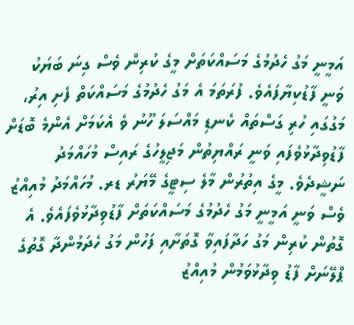އަމީނީ މަގު ހެދުމުގެ މަސައްކަތަށް މީގެ ކުރިން ވެސް ގިނަ ބަޔަކު ވަނީ ފާޑުކިޔާފައެވެ. ފުރަތަމަ އެ މަގު ހެދުމުގެ މަސައްކަތް ފެށި އިރު، މަގުގައި ހުރި ގަސްތައް ކެނޑި މައްސަލަ ހޫނު ވެ އެކަމަށް އެންމެ ބޮޑަށް ފާޑުވިދާޅުވެފައި ވަނީ ރައްޔިތުން މަޖިލީހުގެ ރައިސް މުހައްމަދު ނަޝީދެވެ. މީގެ އިތުރުން މާލެ ސިޓީގެ މޭޔަރު ޑރ. މުހައްމަދު މުއިއްޒު ވެސް ވަނީ އަމީނީ މަގު ހެދުމުގެ މަސައްކަތަށް ފާޑުވިދާޅުވެފައެވެ. އެ ގޮތުން ކުރިން މަގު ހަދާފައިވާ ގޮތަށާއި ފަހުން މަގު ހެދަމުންދާ ގޮތުގެ ޕްލޭނަށް ފާޑު ވިދާޅުވަމުން މުއިއްޒު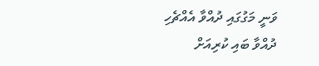ވަނީ މަގުގައި ދުއްވާ އެއްޗެހި ދުއްވާ ބައި ކުރިއަށް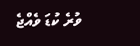ވުރެ ކުޑަ ވެއްޖެ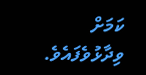ކަމަށް ވިދާޅުވެފައެވެ.